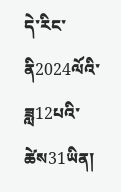དེ་རིང་ནི2024ལོའི་ཟླ12པའི་ཚེས31ཡིན།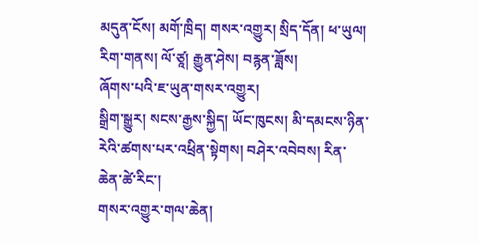མདུན་ངོས། མགོ་ཁྲིད། གསར་འགྱུར། སྲིད་དོན། ཕ་ཡུལ། རིག་གནས། ལོ་ཙཱ། རྒྱུན་ཤེས། བརྙན་ཟློས།
ཞོགས་པའི་ཇ་ཡུན་གསར་འགྱུར།
སྒྲིག་སྒྱུར། སངས་རྒྱས་སྐྱིད། ཡོང་ཁུངས། མི་དམངས་ཉིན་རེའི་ཚགས་པར་འཕྲིན་སྟེགས། བཤེར་འབེབས། རིན་ཆེན་ཚེ་རིང་།
གསར་འགྱུར་གལ་ཆེན།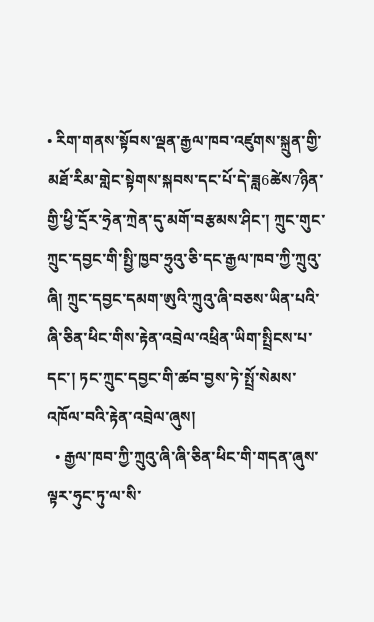• རིག་གནས་སྟོབས་ལྡན་རྒྱལ་ཁབ་འཛུགས་སྐྲུན་གྱི་མཐོ་རིམ་གླེང་སྟེགས་སྐབས་དང་པོ་དེ་ཟླ6ཚེས7ཉིན་གྱི་ཕྱི་དྲོར་ཧྲེན་ཀྲེན་དུ་མགོ་བརྩམས་ཤིང་། ཀྲུང་གུང་ཀྲུང་དབྱང་གི་སྤྱི་ཁྱབ་ཧྲུའུ་ཅི་དང་རྒྱལ་ཁབ་ཀྱི་ཀྲུའུ་ཞི། ཀྲུང་དབྱང་དམག་ཨུའི་ཀྲུའུ་ཞི་བཅས་ཡིན་པའི་ཞི་ཅིན་ཕིང་གིས་རྟེན་འབྲེལ་འཕྲིན་ཡིག་སྤྲིངས་པ་དང་། ཏང་ཀྲུང་དབྱང་གི་ཚབ་བྱས་ཏེ་སྤྲོ་སེམས་འཁོལ་བའི་རྟེན་འབྲེལ་ཞུས།
  • རྒྱལ་ཁབ་ཀྱི་ཀྲུའུ་ཞི་ཞི་ཅིན་ཕིང་གི་གདན་ཞུས་ལྟར་ཧུང་ཏུ་ལ་སི་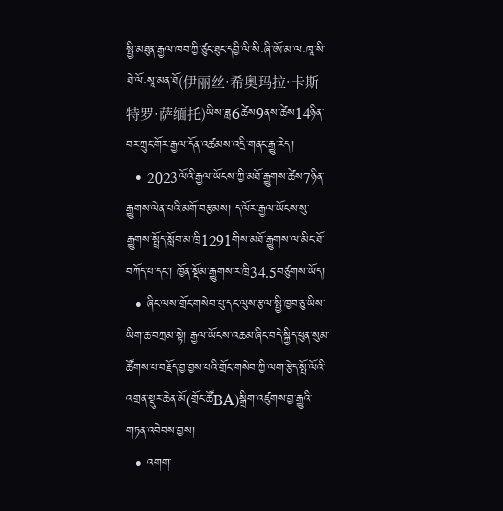སྤྱི་མཐུན་རྒྱལ་ཁབ་ཀྱི་ཙུང་ཐུང་དབྱི་ལི་སི·ཞི་ཨོ་མ་ལ·ཁཱ་སི་ཐེ་ལོ·སཱ་མན་ཐོ(伊丽丝·希奥玛拉·卡斯特罗·萨缅托)ཡིས་ཟླ6ཚེས9ནས་ཚེས14ཉིན་བར་ཀྲུང་གོར་རྒྱལ་དོན་འཚམས་འདྲི་གནང་རྒྱུ་རེད།
  • 2023ལོའི་རྒྱལ་ཡོངས་ཀྱི་མཐོ་རྒྱུགས་ཚེས7ཉིན་རྒྱུགས་ལེན་པའི་མགོ་བརྩམས། ད་ལོར་རྒྱལ་ཡོངས་སུ་རྒྱུགས་སྤྲོད་སློབ་མ་ཁྲི1291གིས་མཐོ་རྒྱུགས་ལ་མིང་ཐོ་བཀོད་པ་དང་། ཁྱོན་སྡོམ་རྒྱུགས་ར་ཁྲི34.5བཙུགས་ཡོད།
  • ཞིང་ལས་གྲོང་གསེབ་པུ་དང་ལུས་རྩལ་སྤྱི་ཁྱབ་ཅུ་ཡིས་ཡིག་ཆ་བཀྲམ་སྟེ། རྒྱལ་ཡོངས་འཆམ་ཞིང་བདེ་སྐྱིད་ཕུན་སུམ་ཚོགས་པ་བརྗོད་བྱ་བྱས་པའི་གྲོང་གསེབ་ཀྱི་ལག་རྩེད་སྤོ་ལོའི་འགྲན་སྡུར་ཆེན་མོ(གྲོང་ཚོBA)སྒྲིག་འཛུགས་བྱ་རྒྱུའི་གཏན་འབེབས་བྱས།
  • འགག་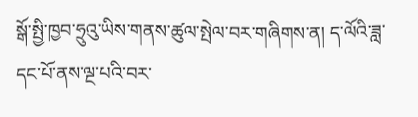སྒོ་སྤྱི་ཁྱབ་ཧྲུའུ་ཡིས་གནས་ཚུལ་སྤེལ་བར་གཞིགས་ན། ད་ལོའི་ཟླ་དང་པོ་ནས་ལྔ་པའི་བར་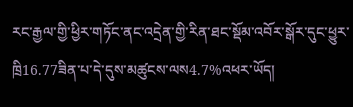རང་རྒྱལ་གྱི་ཕྱིར་གཏོང་ནང་འདྲེན་གྱི་རིན་ཐང་སྡོམ་འབོར་སྒོར་དུང་ཕྱུར་ཁྲི16.77ཟིན་པ་དེ་དུས་མཚུངས་ལས4.7%འཕར་ཡོད།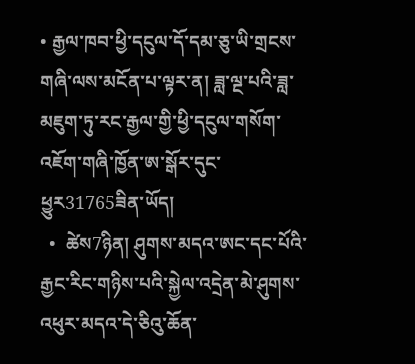• རྒྱལ་ཁབ་ཕྱི་དངུལ་དོ་དམ་ཅུ་ཡི་གྲངས་གཞི་ལས་མངོན་པ་ལྟར་ན། ཟླ་ལྔ་པའི་ཟླ་མཇུག་ཏུ་རང་རྒྱལ་གྱི་ཕྱི་དངུལ་གསོག་འཇོག་གཞི་ཁྱོན་ཨ་སྒོར་དུང་ཕྱུར31765ཟིན་ཡོད།
  •  ཚེས7ཉིན། ཤུགས་མདའ་ཨང་དང་པོའི་རྒྱང་རིང་གཉིས་པའི་སྐྱེལ་འདྲེན་མེ་ཤུགས་འཕུར་མདའ་དེ་ཅིའུ་ཆོན་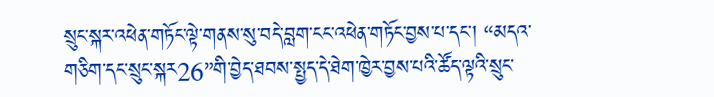སྲུང་སྐར་འཕེན་གཏོང་ལྟེ་གནས་སུ་བདེ་བླག་ངང་འཕེན་གཏོང་བྱས་པ་དང་། “མདའ་གཅིག་དང་སྲུང་སྐར26”གི་བྱེད་ཐབས་སྤྱད་དེ་ཐེག་ཁྱེར་བྱས་པའི་ཚོད་ལྟའི་སྲུང་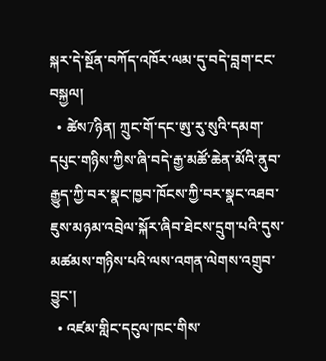སྐར་དེ་སྔོན་བཀོད་འཁོར་ལམ་དུ་བདེ་བླག་ངང་བསྐྱལ།
  • ཚེས7ཉིན། ཀྲུང་གོ་དང་ཨུ་རུ་སུའི་དམག་དཔུང་གཉིས་ཀྱིས་ཞི་བདེ་རྒྱ་མཚོ་ཆེན་མོའི་ནུབ་རྒྱུད་ཀྱི་བར་སྣང་ཁྱབ་ཁོངས་ཀྱི་བར་སྣང་འཐབ་ཇུས་མཉམ་འབྲེལ་སྐོར་ཞིབ་ཐེངས་དྲུག་པའི་དུས་མཚམས་གཉིས་པའི་ལས་འགན་ལེགས་འགྲུབ་བྱུང་།
  • འཛམ་གླིང་དངུལ་ཁང་གིས་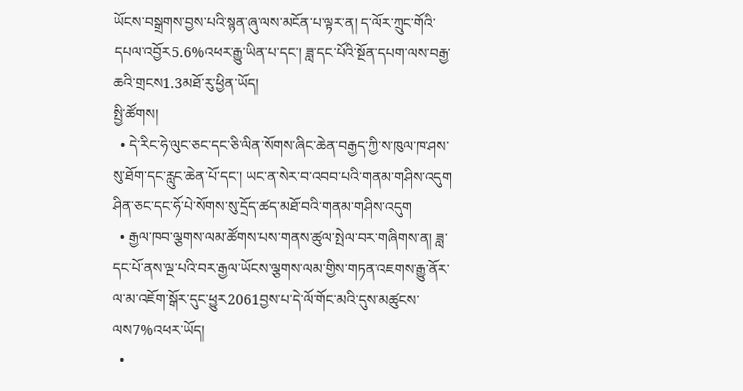ཡོངས་བསྒྲགས་བྱས་པའི་སྙན་ཞུ་ལས་མངོན་པ་ལྟར་ན། ད་ལོར་ཀྲུང་གོའི་དཔལ་འབྱོར5.6%འཕར་རྒྱུ་ཡིན་པ་དང་། ཟླ་དང་པོའི་སྔོན་དཔག་ལས་བརྒྱ་ཆའི་གྲངས1.3མཐོ་རུ་ཕྱིན་ཡོད།
སྤྱི་ཚོགས།
  • དེ་རིང་ཧེ་ལུང་ཅང་དང་ཅི་ལིན་སོགས་ཞིང་ཆེན་བརྒྱད་ཀྱི་ས་ཁུལ་ཁ་ཤས་སུ་ཐོག་དང་རླུང་ཆེན་པོ་དང་། ཡང་ན་སེར་བ་འབབ་པའི་གནམ་གཤིས་འདུག ཤིན་ཅང་དང་ཧོ་པེ་སོགས་སུ་དྲོད་ཚད་མཐོ་བའི་གནམ་གཤིས་འདུག
  • རྒྱལ་ཁབ་ལྕགས་ལམ་ཚོགས་པས་གནས་ཚུལ་སྤེལ་བར་གཞིགས་ན། ཟླ་དང་པོ་ནས་ལྔ་པའི་བར་རྒྱལ་ཡོངས་ལྕགས་ལམ་གྱིས་གཏན་འཇགས་རྒྱུ་ནོར་ལ་མ་འཇོག་སྒོར་དུང་ཕྱུར2061བྱས་པ་དེ་ལོ་གོང་མའི་དུས་མཚུངས་ལས7%འཕར་ཡོད།
  •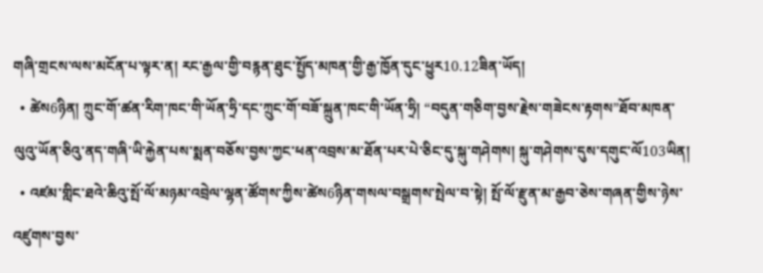གཞི་གྲངས་ལས་མངོན་པ་ལྟར་ན། རང་རྒྱལ་གྱི་བརྙན་ཐུང་སྤྱོད་མཁན་གྱི་རྒྱ་ཁྱོན་དུང་ཕྱུར10.12ཟིན་ཡོད།
  • ཚེས6ཉིན། ཀྲུང་གོ་ཚན་རིག་ཁང་གི་ཡོན་ཧྲི་དང་ཀྲུང་གོ་བཟོ་སྐྲུན་ཁང་གི་ཡོན་ཧྲི། “བདུན་གཅིག་བྱས་རྗེས་གཟེངས་རྟགས”ཐོབ་མཁན་ལུའུ་ཡོན་ཅིའུ་ནད་གཞི་ཡི་རྐྱེན་པས་སྨན་བཅོས་བྱས་ཀྱང་ཕན་འབྲས་མ་ཐོན་པར་པེ་ཅིང་དུ་སྐུ་གཤེགས། སྐུ་གཤེགས་དུས་དགུང་ལོ103ཡིན།
  • འཛམ་གླིང་ཐའེ་ཆིའུ་སྤོ་ལོ་མཉམ་འབྲེལ་ལྷན་ཚོགས་ཀྱིས་ཚེས6ཉིན་གསལ་བསྒྲགས་སྤེལ་བ་སྟེ། སྤོ་ལོ་རྫུན་མ་རྒྱབ་ཅེས་གཞན་གྱིས་ཉེས་འཛུགས་བྱས་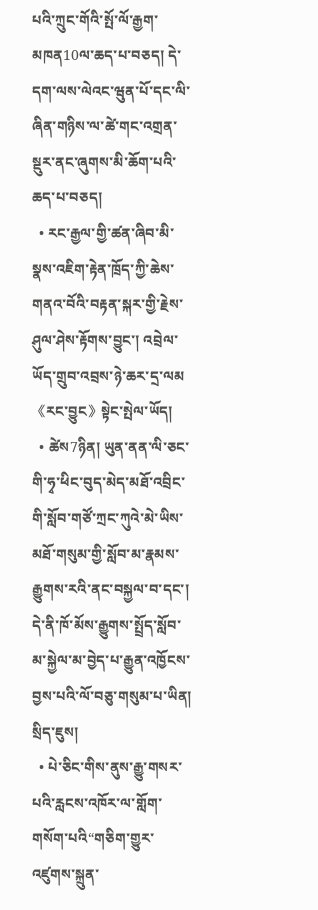པའི་ཀྲུང་གོའི་སྤོ་ལོ་རྒྱག་མཁན10ལ་ཆད་པ་བཅད། དེ་དག་ལས་ལེའང་ཝུན་པོ་དང་ལི་ཞིན་གཉིས་ལ་ཚེ་གང་འགྲན་སྡུར་ནང་ཞུགས་མི་ཆོག་པའི་ཆད་པ་བཅད།
  • རང་རྒྱལ་གྱི་ཚན་ཞིབ་མི་སྣས་འཇིག་རྟེན་ཁྲོད་ཀྱི་ཆེས་གནའ་བོའི་བརྟན་སྐར་གྱི་རྗེས་ཤུལ་ཤེས་རྟོགས་བྱུང་། འབྲེལ་ཡོད་གྲུབ་འབྲས་ཉེ་ཆར་དྲ་ལམ《རང་བྱུང》སྟེང་སྤེལ་ཡོད།
  • ཚེས7ཉིན། ཡུན་ནན་ལི་ཅང་གི་ཧྭ་ཕིང་བུད་མེད་མཐོ་འབྲིང་གི་སློབ་གཙོ་ཀྲང་ཀུའེ་མེ་ཡིས་མཐོ་གསུམ་གྱི་སློབ་མ་རྣམས་རྒྱུགས་རའི་ནང་བསྐྱལ་བ་དང་། དེ་ནི་ཁོ་མོས་རྒྱུགས་སྤྲོད་སློབ་མ་སྐྱེལ་མ་བྱེད་པ་རྒྱུན་འཁྱོངས་བྱས་པའི་ལོ་བཅུ་གསུམ་པ་ཡིན།
སྲིད་ཇུས།
  • པེ་ཅིང་གིས་ནུས་རྒྱུ་གསར་པའི་རླངས་འཁོར་ལ་གློག་གསོག་པའི“གཅིག་གྱུར་འཛུགས་སྐྲུན་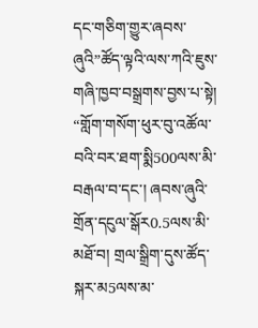དང་གཅིག་གྱུར་ཞབས་ཞུའི”ཚོད་ལྟའི་ལས་ཀའི་ཇུས་གཞི་ཁྱབ་བསྒྲགས་བྱས་པ་སྟེ། “གློག་གསོག་ཕུར་བུ་འཚོལ་བའི་བར་ཐག་སྨི500ལས་མི་བརྒལ་བ་དང་། ཞབས་ཞུའི་གྲོན་དངུལ་སྒོར0.5ལས་མི་མཐོ་བ། གྲལ་སྒྲིག་དུས་ཚོད་སྐར་མ5ལས་མ་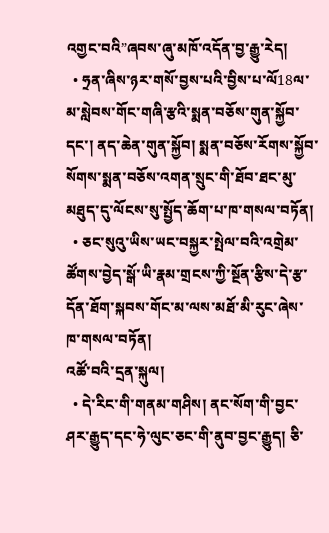འགྱང་བའི”ཞབས་ཞུ་མཁོ་འདོན་བྱ་རྒྱུ་རེད།
  • ཧྲན་ཞིས་ཉར་གསོ་བྱས་པའི་བྱིས་པ་ལོ18ལ་མ་སླེབས་གོང་གཞི་རྩའི་སྨན་བཅོས་གུན་སྐྱོབ་དང་། ནད་ཆེན་གུན་སྐྱོབ། སྨན་བཅོས་རོགས་སྐྱོབ་སོགས་སྨན་བཅོས་འགན་སྲུང་གི་ཐོབ་ཐང་མུ་མཐུད་དུ་ལོངས་སུ་སྤྱོད་ཆོག་པ་ཁ་གསལ་བཏོན།
  • ཅང་སུའུ་ཡིས་ཡང་བསྐྱར་སྤེལ་བའི་འགྲེམ་ཚོགས་བྱེད་སྒོ་ཡི་རྣམ་གྲངས་ཀྱི་སྔོན་རྩིས་དེ་རྩ་དོན་ཐོག་སྐབས་གོང་མ་ལས་མཐོ་མི་རུང་ཞེས་ཁ་གསལ་བཏོན།
འཚོ་བའི་དྲན་སྐུལ།
  • དེ་རིང་གི་གནམ་གཤིས། ནང་སོག་གི་བྱང་ཤར་རྒྱུད་དང་ཧེ་ལུང་ཅང་གི་ནུབ་བྱང་རྒྱུད། ཅི་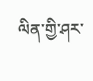ལིན་གྱི་ཤར་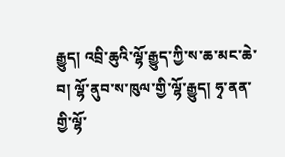རྒྱུད། འབྲི་ཆུའི་ལྷོ་རྒྱུད་ཀྱི་ས་ཆ་མང་ཆེ་བ། ལྷོ་ནུབ་ས་ཁུལ་གྱི་ལྷོ་རྒྱུད། ཧྭ་ནན་གྱི་ལྷོ་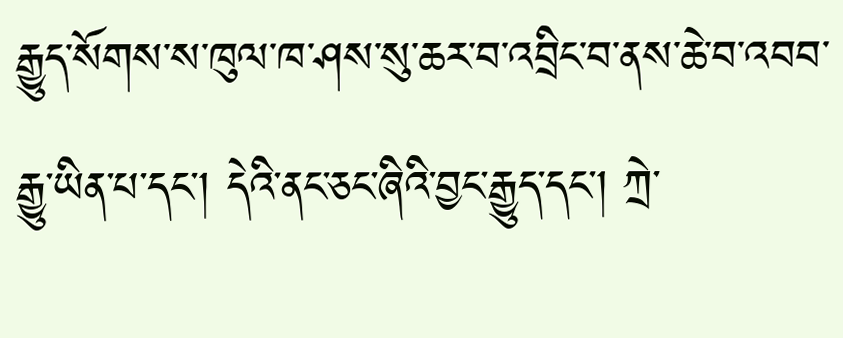རྒྱུད་སོགས་ས་ཁུལ་ཁ་ཤས་སུ་ཆར་བ་འབྲིང་བ་ནས་ཆེ་བ་འབབ་རྒྱུ་ཡིན་པ་དང་། དེའི་ནང་ཅང་ཞིའི་བྱང་རྒྱུད་དང་། ཀྲེ་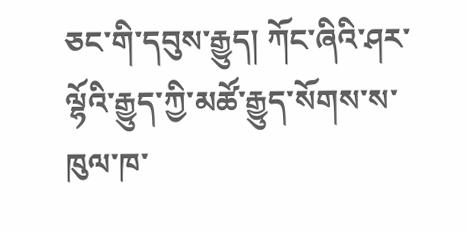ཅང་གི་དབུས་རྒྱུད། ཀོང་ཞིའི་ཤར་ལྷོའི་རྒྱུད་ཀྱི་མཚོ་རྒྱུད་སོགས་ས་ཁུལ་ཁ་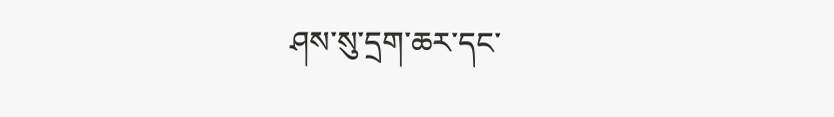ཤས་སུ་དྲག་ཆར་དང་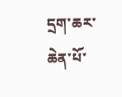དྲག་ཆར་ཆེན་པོ་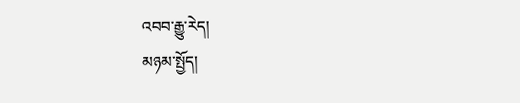འབབ་རྒྱུ་རེད།
མཉམ་སྤྱོད།